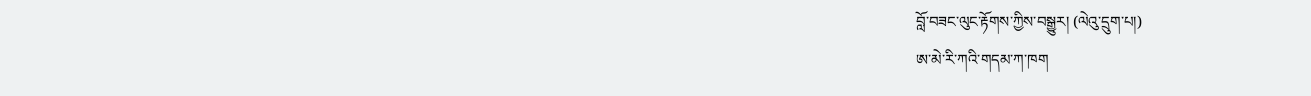བློ་བཟང་ལུང་རྟོགས་ཀྱིས་བསྒྱུར། (ལེའུ་དྲུག་པ།)
ཨ་མེ་རི་ཀའི་གདམ་ཀ་ཁག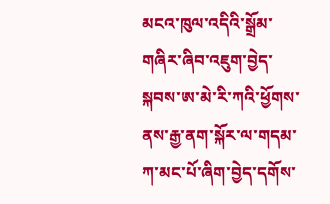མངའ་ཁུལ་འདིའི་སྒྲོམ་གཞིར་ཞིབ་འཇུག་བྱེད་སྐབས་ཨ་མེ་རི་ཀའི་ཕྱོགས་ནས་རྒྱ་ནག་སྐོར་ལ་གདམ་ཀ་མང་པོ་ཞིག་བྱེད་དགོས་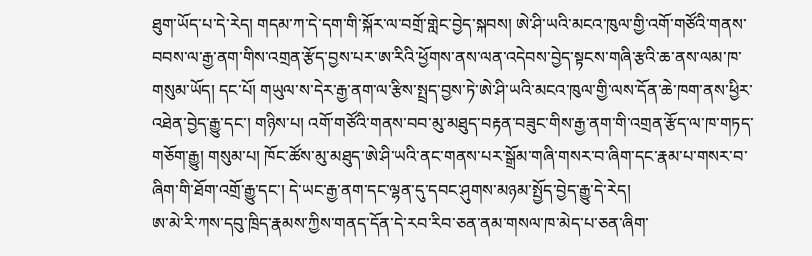ཐུག་ཡོད་པ་དེ་རེད། གདམ་ཀ་དེ་དག་གི་སྐོར་ལ་བགྲོ་གླེང་བྱེད་སྐབས། ཨེ་ཤི་ཡའི་མངའ་ཁུལ་གྱི་འགོ་གཙོའི་གནས་བབས་ལ་རྒྱ་ནག་གིས་འགྲན་རྩོད་བྱས་པར་ཨ་རིའི་ཕྱོགས་ནས་ལན་འདེབས་བྱེད་སྟངས་གཞི་རྩའི་ཆ་ནས་ལམ་ཁ་གསུམ་ཡོད། དང་པོ། གཡུལ་ས་དེར་རྒྱ་ནག་ལ་རྩིས་སྤྲད་བྱས་ཏེ་ཨེ་ཤི་ཡའི་མངའ་ཁུལ་གྱི་ལས་དོན་ཆེ་ཁག་ནས་ཕྱིར་འཐེན་བྱེད་རྒྱུ་དང་། གཉིས་པ། འགོ་གཙོའི་གནས་བབ་མུ་མཐུད་བརྟན་བཟུང་གིས་རྒྱ་ནག་གི་འགྲན་རྩོད་ལ་ཁ་གཏད་གཅོག་རྒྱུ། གསུམ་པ། ཁོང་ཚོས་མུ་མཐུད་ཨེ་ཤི་ཡའི་ནང་གནས་པར་སྒྲོམ་གཞི་གསར་བ་ཞིག་དང་རྣམ་པ་གསར་བ་ཞིག་གི་ཐོག་འགྲོ་རྒྱུ་དང་། དེ་ཡང་རྒྱ་ནག་དང་ལྷན་དུ་དབང་ཤུགས་མཉམ་སྤྱོད་བྱེད་རྒྱུ་དེ་རེད།
ཨ་མེ་རི་ཀས་དབུ་ཁྲིད་རྣམས་ཀྱིས་གནད་དོན་དེ་རབ་རིབ་ཅན་ནམ་གསལ་ཁ་མེད་པ་ཅན་ཞིག་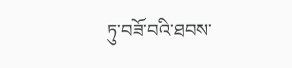ཏུ་བཟོ་བའི་ཐབས་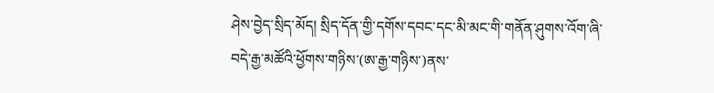ཤེས་བྱེད་སྲིད་མོད། སྲིད་དོན་གྱི་དགོས་དབང་དང་མི་མང་གི་གནོན་ཤུགས་འོག་ཞི་བདེ་རྒྱ་མཚོའི་ཕྱོགས་གཉིས་(ཨ་རྒྱ་གཉིས་)ནས་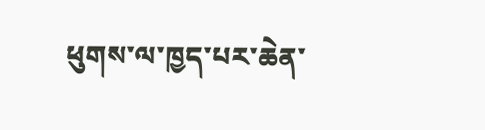ཕུགས་ལ་ཁྱད་པར་ཆེན་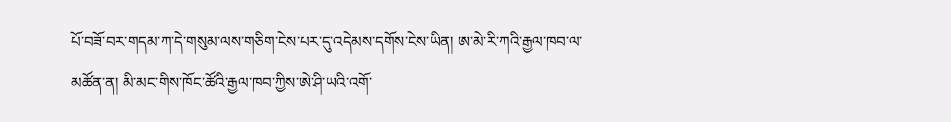པོ་བཟོ་བར་གདམ་ཀ་དེ་གསུམ་ལས་གཅིག་ངེས་པར་དུ་འདེམས་དགོས་ངེས་ཡིན། ཨ་མེ་རི་ཀའི་རྒྱལ་ཁབ་ལ་མཚོན་ན། མི་མང་གིས་ཁོང་ཚོའི་རྒྱལ་ཁབ་ཀྱིས་ཨེ་ཤི་ཡའི་འགོ་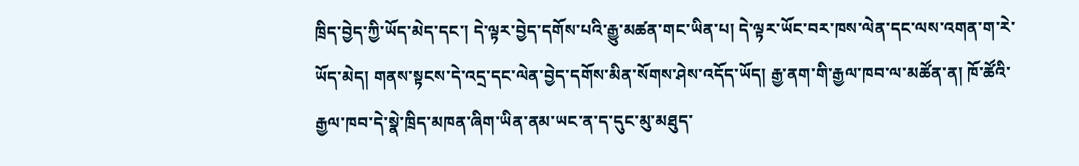ཁྲིད་བྱེད་ཀྱི་ཡོད་མེད་དང་། དེ་ལྟར་བྱེད་དགོས་པའི་རྒྱུ་མཚན་གང་ཡིན་པ། དེ་ལྟར་ཡོང་བར་ཁས་ལེན་དང་ལས་འགན་ག་རེ་ཡོད་མེད། གནས་སྟངས་དེ་འདྲ་དང་ལེན་བྱེད་དགོས་མིན་སོགས་ཤེས་འདོད་ཡོད། རྒྱ་ནག་གི་རྒྱལ་ཁབ་ལ་མཚོན་ན། ཁོ་ཚོའི་རྒྱལ་ཁབ་དེ་སྣེ་ཁྲིད་མཁན་ཞིག་ཡིན་ནམ་ཡང་ན་ད་དུང་མུ་མཐུད་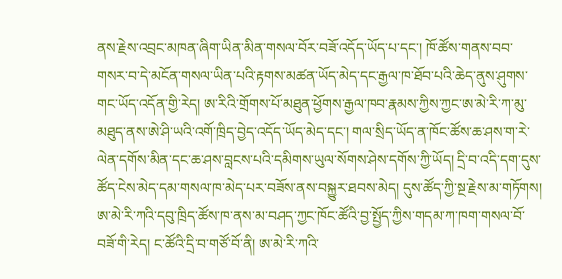ནས་རྗེས་འབྲང་མཁན་ཞིག་ཡིན་མིན་གསལ་བོར་བཟོ་འདོད་ཡོད་པ་དང་། ཁོ་ཚོས་གནས་བབ་གསར་བ་དེ་མངོན་གསལ་ཡིན་པའི་རྟགས་མཚན་ཡོད་མེད་དང་རྒྱལ་ཁ་ཐོབ་པའི་ཆེད་ནུས་ཤུགས་གང་ཡོད་འདོན་གྱི་རེད། ཨ་རིའི་གྲོགས་པོ་མཐུན་ཕྱོགས་རྒྱལ་ཁབ་རྣམས་ཀྱིས་ཀྱང་ཨ་མེ་རི་ཀ་མུ་མཐུད་ནས་ཨེ་ཤི་ཡའི་འགོ་ཁྲིད་བྱེད་འདོད་ཡོད་མེད་དང་། གལ་སྲིད་ཡོད་ན་ཁོང་ཚོས་ཆ་ཤས་ག་རེ་ལེན་དགོས་མིན་དང་ཆ་ཤས་བླངས་པའི་དམིགས་ཡུལ་སོགས་ཤེས་དགོས་ཀྱི་ཡོད། དྲི་བ་འདི་དག་དུས་ཚོད་ངེས་མེད་དམ་གསལ་ཁ་མེད་པར་བཟོས་ནས་བསྐྱུར་ཐབས་མེད། དུས་ཚོད་ཀྱི་སྔ་རྗེས་མ་གཏོགས། ཨ་མེ་རི་ཀའི་དབུ་ཁྲིད་ཚོས་ཁ་ནས་མ་བཤད་ཀྱང་ཁོང་ཚོའི་བྱ་སྤྱོད་ཀྱིས་གདམ་ཀ་ཁག་གསལ་བོ་བཟོ་གི་རེད། ང་ཚོའི་དྲི་བ་གཙོ་བོ་ནི། ཨ་མེ་རི་ཀའི་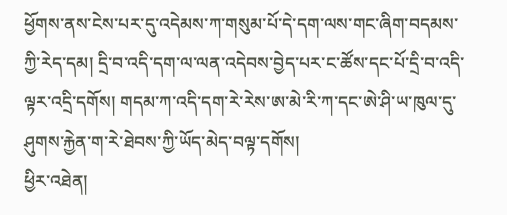ཕྱོགས་ནས་ངེས་པར་དུ་འདེམས་ཀ་གསུམ་པོ་དེ་དག་ལས་གང་ཞིག་བདམས་ཀྱི་རེད་དམ། དྲི་བ་འདི་དག་ལ་ལན་འདེབས་བྱེད་པར་ང་ཚོས་དང་པོ་དྲི་བ་འདི་ལྟར་འདྲི་དགོས། གདམ་ཀ་འདི་དག་རེ་རེས་ཨ་མེ་རི་ཀ་དང་ཨེ་ཤི་ཡ་ཁུལ་དུ་ཤུགས་རྐྱེན་ག་རེ་ཐེབས་ཀྱི་ཡོད་མེད་བལྟ་དགོས།
ཕྱིར་འཐེན།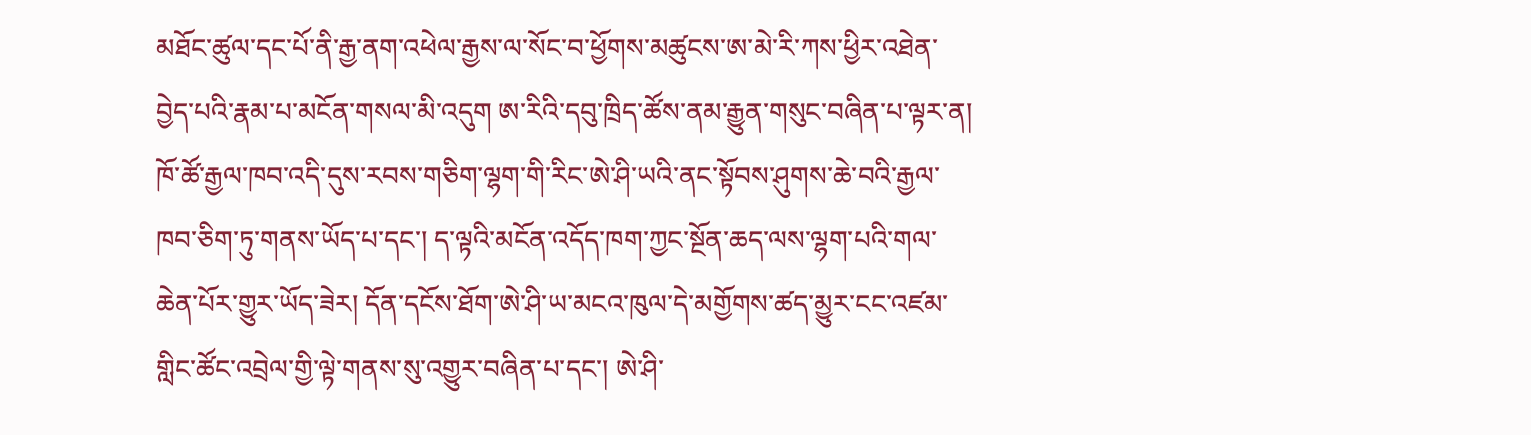མཐོང་ཚུལ་དང་པོ་ནི་རྒྱ་ནག་འཕེལ་རྒྱས་ལ་སོང་བ་ཕྱོགས་མཚུངས་ཨ་མེ་རི་ཀས་ཕྱིར་འཐེན་བྱེད་པའི་རྣམ་པ་མངོན་གསལ་མི་འདུག ཨ་རིའི་དབུ་ཁྲིད་ཚོས་ནམ་རྒྱུན་གསུང་བཞིན་པ་ལྟར་ན། ཁོ་ཚོ་རྒྱལ་ཁབ་འདི་དུས་རབས་གཅིག་ལྷག་གི་རིང་ཨེ་ཤི་ཡའི་ནང་སྟོབས་ཤུགས་ཆེ་བའི་རྒྱལ་ཁབ་ཅིག་ཏུ་གནས་ཡོད་པ་དང་། ད་ལྟའི་མངོན་འདོད་ཁག་ཀྱང་སྔོན་ཆད་ལས་ལྷག་པའི་གལ་ཆེན་པོར་གྱུར་ཡོད་ཟེར། དོན་དངོས་ཐོག་ཨེ་ཤི་ཡ་མངའ་ཁུལ་དེ་མགྱོགས་ཚད་མྱུར་ངང་འཛམ་གླིང་ཚོང་འབྲེལ་གྱི་ལྟེ་གནས་སུ་འགྱུར་བཞིན་པ་དང་། ཨེ་ཤི་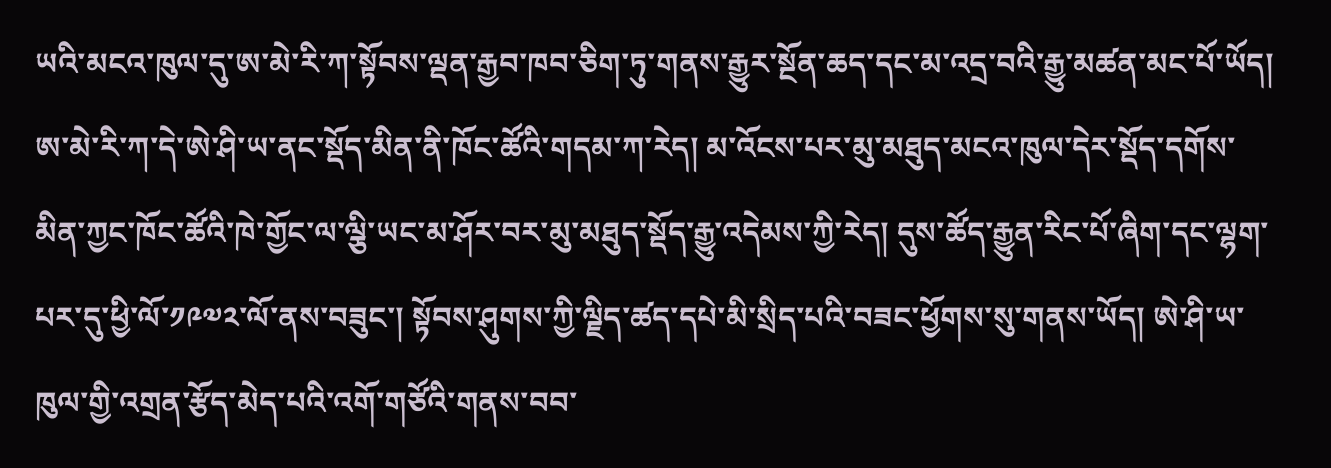ཡའི་མངའ་ཁུལ་དུ་ཨ་མེ་རི་ཀ་སྟོབས་ལྡན་རྒྱབ་ཁབ་ཅིག་ཏུ་གནས་རྒྱུར་སྔོན་ཆད་དང་མ་འདྲ་བའི་རྒྱུ་མཚན་མང་པོ་ཡོད། ཨ་མེ་རི་ཀ་དེ་ཨེ་ཤི་ཡ་ནང་སྡོད་མིན་ནི་ཁོང་ཚོའི་གདམ་ཀ་རེད། མ་འོངས་པར་མུ་མཐུད་མངའ་ཁུལ་དེར་སྡོད་དགོས་མིན་ཀྱང་ཁོང་ཚོའི་ཁེ་གྱོང་ལ་ལྕི་ཡང་མ་ཤོར་བར་མུ་མཐུད་སྡོད་རྒྱུ་འདེམས་ཀྱི་རེད། དུས་ཚོད་རྒྱུན་རིང་པོ་ཞིག་དང་ལྷག་པར་དུ་ཕྱི་ལོ་༡༩༧༢་ལོ་ནས་བཟུང་། སྟོབས་ཤུགས་ཀྱི་ལྗིད་ཚད་དཔེ་མི་སྲིད་པའི་བཟང་ཕྱོགས་སུ་གནས་ཡོད། ཨེ་ཤི་ཡ་ཁུལ་གྱི་འགྲན་རྩོད་མེད་པའི་འགོ་གཙོའི་གནས་བབ་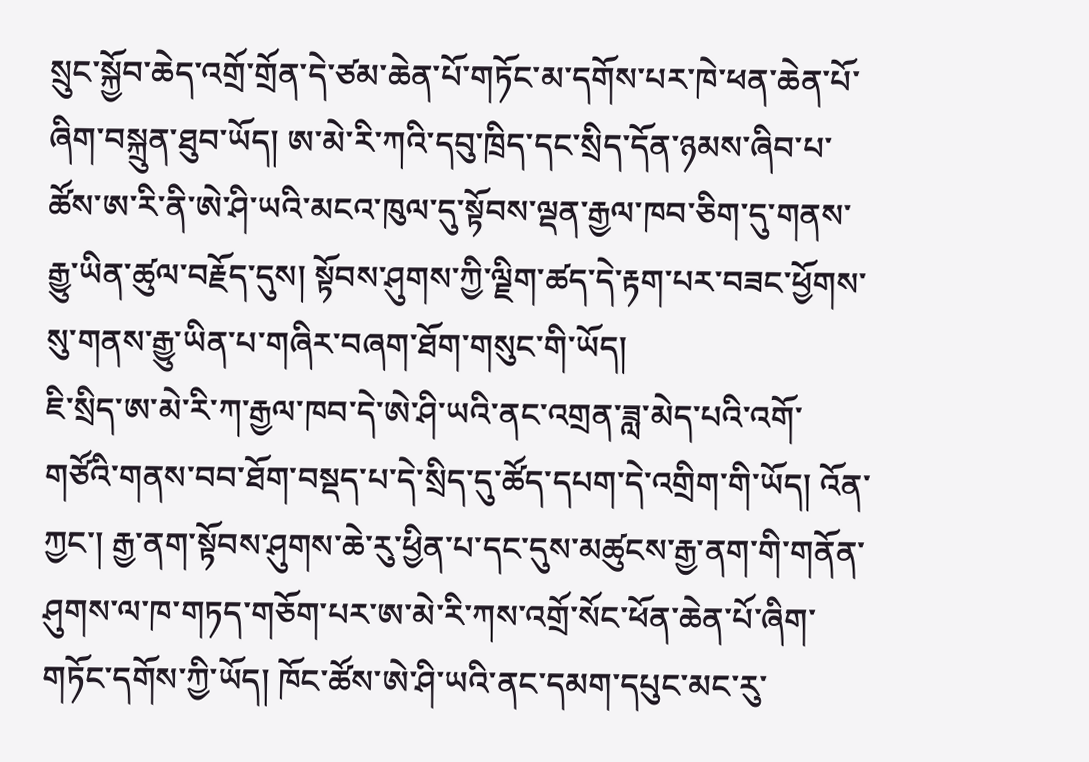སྲུང་སྐྱོབ་ཆེད་འགྲོ་གྲོན་དེ་ཙམ་ཆེན་པོ་གཏོང་མ་དགོས་པར་ཁེ་ཕན་ཆེན་པོ་ཞིག་བསྐྲུན་ཐུབ་ཡོད། ཨ་མེ་རི་ཀའི་དབུ་ཁྲིད་དང་སྲིད་དོན་ཉམས་ཞིབ་པ་ཚོས་ཨ་རི་ནི་ཨེ་ཤི་ཡའི་མངའ་ཁུལ་དུ་སྟོབས་ལྡན་རྒྱལ་ཁབ་ཅིག་དུ་གནས་རྒྱུ་ཡིན་ཚུལ་བརྗོད་དུས། སྟོབས་ཤུགས་ཀྱི་ལྗིག་ཚད་དེ་རྟག་པར་བཟང་ཕྱོགས་སུ་གནས་རྒྱུ་ཡིན་པ་གཞིར་བཞག་ཐོག་གསུང་གི་ཡོད།
ཇི་སྲིད་ཨ་མེ་རི་ཀ་རྒྱལ་ཁབ་དེ་ཨེ་ཤི་ཡའི་ནང་འགྲན་ཟླ་མེད་པའི་འགོ་གཙོའི་གནས་བབ་ཐོག་བསྡད་པ་དེ་སྲིད་དུ་ཚོད་དཔག་དེ་འགྲིག་གི་ཡོད། འོན་ཀྱང་། རྒྱ་ནག་སྟོབས་ཤུགས་ཆེ་རུ་ཕྱིན་པ་དང་དུས་མཚུངས་རྒྱ་ནག་གི་གནོན་ཤུགས་ལ་ཁ་གཏད་གཅོག་པར་ཨ་མེ་རི་ཀས་འགྲོ་སོང་ཕོན་ཆེན་པོ་ཞིག་གཏོང་དགོས་ཀྱི་ཡོད། ཁོང་ཚོས་ཨེ་ཤི་ཡའི་ནང་དམག་དཔུང་མང་རུ་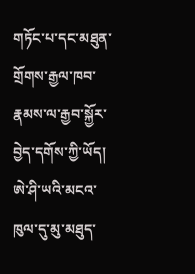གཏོང་པ་དང་མཐུན་གྲོགས་རྒྱལ་ཁབ་རྣམས་ལ་རྒྱབ་སྐྱོར་བྱེད་དགོས་ཀྱི་ཡོད། ཨེ་ཤི་ཡའི་མངའ་ཁུལ་དུ་མུ་མཐུད་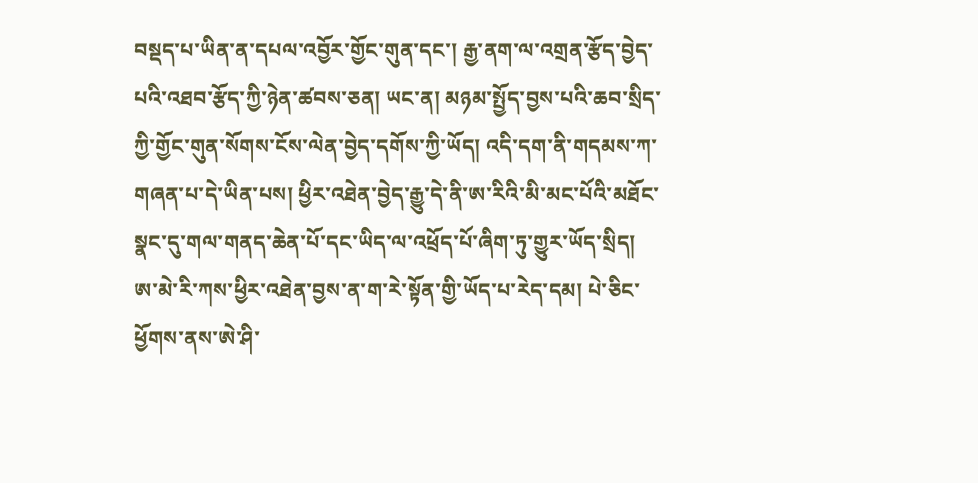བསྡད་པ་ཡིན་ན་དཔལ་འབྱོར་གྱོང་གུན་དང་། རྒྱ་ནག་ལ་འགྲན་རྩོད་བྱེད་པའི་འཐབ་རྩོད་ཀྱི་ཉེན་ཚབས་ཅན། ཡང་ན། མཉམ་སྤྱོད་བྱས་པའི་ཆབ་སྲིད་ཀྱི་གྱོང་གུན་སོགས་ངོས་ལེན་བྱེད་དགོས་ཀྱི་ཡོད། འདི་དག་ནི་གདམས་ཀ་གཞན་པ་དེ་ཡིན་པས། ཕྱིར་འཐེན་བྱེད་རྒྱུ་དེ་ནི་ཨ་རིའི་མི་མང་པོའི་མཐོང་སྣང་དུ་གལ་གནད་ཆེན་པོ་དང་ཡིད་ལ་འཕྲོད་པོ་ཞིག་ཏུ་གྱུར་ཡོད་སྲིད།
ཨ་མེ་རི་ཀས་ཕྱིར་འཐེན་བྱས་ན་ག་རེ་སྟོན་གྱི་ཡོད་པ་རེད་དམ། པེ་ཅིང་ཕྱོགས་ནས་ཨེ་ཤི་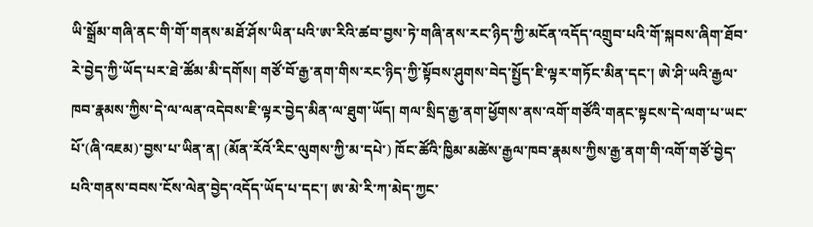ཡི་སྒྲོམ་གཞི་ནང་གི་གོ་གནས་མཐོ་ཤོས་ཡིན་པའི་ཨ་རིའི་ཚབ་བྱས་ཏེ་གཞི་ནས་རང་ཉིད་ཀྱི་མངོན་འདོད་འགྲུབ་པའི་གོ་སྐབས་ཞིག་ཐོབ་རེ་བྱེད་ཀྱི་ཡོད་པར་ཐེ་ཚོམ་མི་དགོས། གཙོ་བོ་རྒྱ་ནག་གིས་རང་ཉིད་ཀྱི་སྟོབས་ཤུགས་བེད་སྤྱོད་ཇི་ལྟར་གཏོང་མིན་དང་། ཨེ་ཤི་ཡའི་རྒྱལ་ཁབ་རྣམས་ཀྱིས་དེ་ལ་ལན་འདེབས་ཇི་ལྟར་བྱེད་མིན་ལ་ཐུག་ཡོད། གལ་སྲིད་རྒྱ་ནག་ཕྱོགས་ནས་འགོ་གཙོའི་གནང་སྟངས་དེ་ལག་པ་ཡང་པོ་(ཞི་འཇམ)་བྱས་པ་ཡིན་ན། (མོན་རོའོ་རིང་ལུགས་ཀྱི་མ་དཔེ་) ཁོང་ཚོའི་ཁྱིམ་མཚེས་རྒྱལ་ཁབ་རྣམས་ཀྱིས་རྒྱ་ནག་གི་འགོ་གཙོ་བྱེད་པའི་གནས་བབས་ངོས་ལེན་བྱེད་འདོད་ཡོད་པ་དང་། ཨ་མེ་རི་ཀ་མེད་ཀྱང་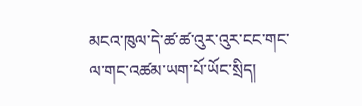མངའ་ཁུལ་དེ་ཚ་ཚ་འུར་འུར་ངང་གང་ལ་གང་འཚམ་ཡག་པོ་ཡོང་སྲིད།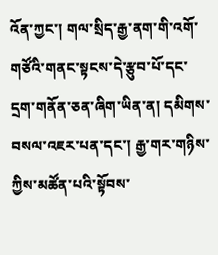འོན་ཀྱང་། གལ་སྲིད་རྒྱ་ནག་གི་འགོ་གཙོའི་གནང་སྟངས་དེ་རྩུབ་པོ་དང་དྲག་གནོན་ཅན་ཞིག་ཡིན་ན། དམིགས་བསལ་འཇར་པན་དང་། རྒྱ་གར་གཉིས་ཀྱིས་མཚོན་པའི་སྟོབས་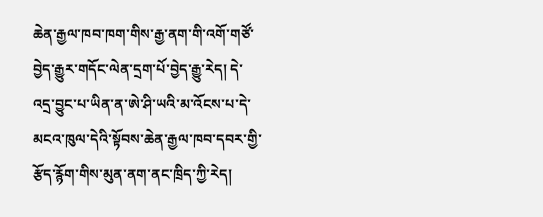ཆེན་རྒྱལ་ཁབ་ཁག་གིས་རྒྱ་ནག་གི་འགོ་གཙོ་བྱེད་རྒྱུར་གདོང་ལེན་དྲག་པོ་བྱེད་རྒྱུ་རེད། དེ་འདྲ་བྱུང་པ་ཡིན་ན་ཨེ་ཤི་ཡའི་མ་འོངས་པ་དེ་མངའ་ཁུལ་དེའི་སྟོབས་ཆེན་རྒྱལ་ཁབ་དབར་གྱི་རྩོད་རྙོག་གིས་མུན་ནག་ནང་ཁྲིད་ཀྱི་རེད།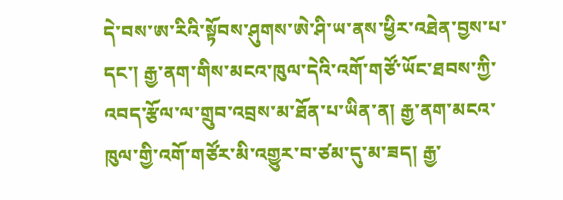དེ་བས་ཨ་རིའི་སྟོབས་ཤུགས་ཨེ་ཤི་ཡ་ནས་ཕྱིར་འཐེན་བྱས་པ་དང་། རྒྱ་ནག་གིས་མངའ་ཁུལ་དེའི་འགོ་གཙོ་ཡོང་ཐབས་ཀྱི་འབད་རྩོལ་ལ་གྲུབ་འབྲས་མ་ཐོན་པ་ཡིན་ན། རྒྱ་ནག་མངའ་ཁུལ་གྱི་འགོ་གཙོར་མི་འགྱུར་བ་ཙམ་དུ་མ་ཟད། རྒྱ་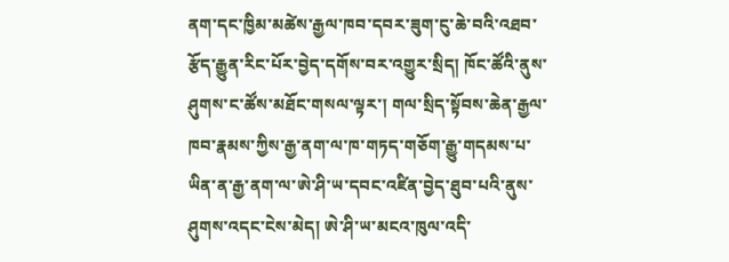ནག་དང་ཁྱིམ་མཚེས་རྒྱལ་ཁབ་དབར་ཟུག་ངུ་ཆེ་བའི་འཐབ་རྩོད་རྒྱུན་རིང་པོར་བྱེད་དགོས་བར་འགྱུར་སྲིད། ཁོང་ཚོའི་ནུས་ཤུགས་ང་ཚོས་མཐོང་གསལ་ལྟར་། གལ་སྲིད་སྟོབས་ཆེན་རྒྱལ་ཁབ་རྣམས་ཀྱིས་རྒྱ་ནག་ལ་ཁ་གཏད་གཅོག་རྒྱུ་གདམས་པ་ཡིན་ན་རྒྱ་ནག་ལ་ཨེ་ཤི་ཡ་དབང་འཛིན་བྱེད་ཐུབ་པའི་ནུས་ཤུགས་འདང་ངེས་མེད། ཨེ་ཤི་ཡ་མངའ་ཁུལ་འདི་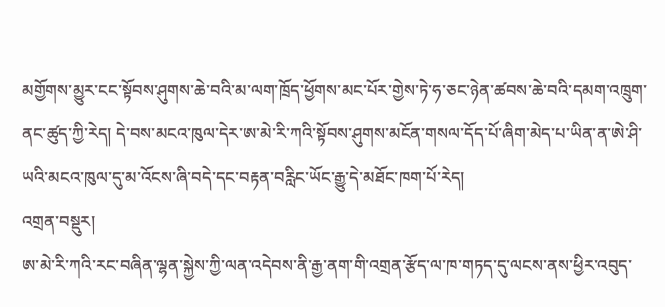མགྱོགས་མྱུར་ངང་སྟོབས་ཤུགས་ཆེ་བའི་མ་ལག་ཁྲོད་ཕྱོགས་མང་པོར་གྱེས་ཏེ་ཧ་ཅང་ཉེན་ཚབས་ཆེ་བའི་དམག་འཁྲུག་ནང་ཚུད་ཀྱི་རེད། དེ་བས་མངའ་ཁུལ་དེར་ཨ་མེ་རི་ཀའི་སྟོབས་ཤུགས་མངོན་གསལ་དོད་པོ་ཞིག་མེད་པ་ཡིན་ན་ཨེ་ཤི་ཡའི་མངའ་ཁུལ་དུ་མ་འོངས་ཞི་བདེ་དང་བརྟན་བརླིང་ཡོང་རྒྱུ་དེ་མཐོང་ཁག་པོ་རེད།
འགྲན་བསྡུར།
ཨ་མེ་རི་ཀའི་རང་བཞིན་ལྷན་སྐྱེས་ཀྱི་ལན་འདེབས་ནི་རྒྱ་ནག་གི་འགྲན་རྩོད་ལ་ཁ་གཏད་དུ་ལངས་ནས་ཕྱིར་འབུད་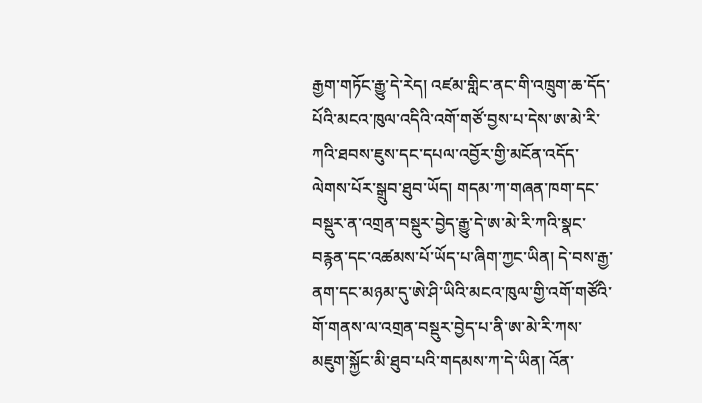རྒྱག་གཏོང་རྒྱུ་དེ་རེད། འཛམ་གླིང་ནང་གི་འཁྲུག་ཆ་དོད་པོའི་མངའ་ཁུལ་འདིའི་འགོ་གཙོ་བྱས་པ་དེས་ཨ་མེ་རི་ཀའི་ཐབས་ཇུས་དང་དཔལ་འབྱོར་གྱི་མངོན་འདོད་ལེགས་པོར་སྒྲུབ་ཐུབ་ཡོད། གདམ་ཀ་གཞན་ཁག་དང་བསྡུར་ན་འགྲན་བསྡུར་བྱེད་རྒྱུ་དེ་ཨ་མེ་རི་ཀའི་སྣང་བརྙན་དང་འཚམས་པོ་ཡོད་པ་ཞིག་ཀྱང་ཡིན། དེ་བས་རྒྱ་ནག་དང་མཉམ་དུ་ཨེ་ཤི་ཡིའི་མངའ་ཁུལ་གྱི་འགོ་གཙོའི་གོ་གནས་ལ་འགྲན་བསྡུར་བྱེད་པ་ནི་ཨ་མེ་རི་ཀས་མཇུག་སྐྱོང་མི་ཐུབ་པའི་གདམས་ཀ་དེ་ཡིན། འོན་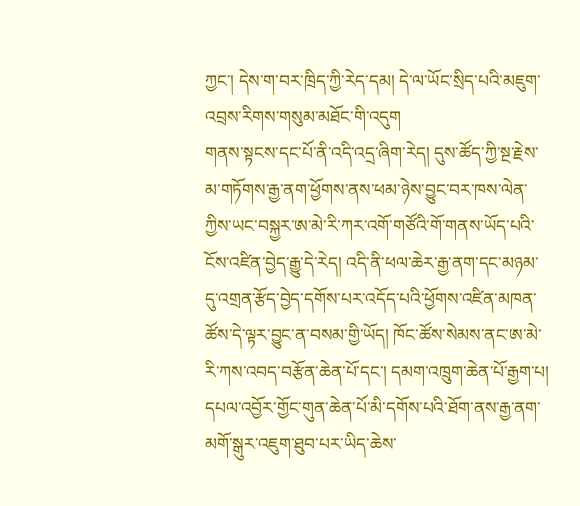ཀྱང་། དེས་ག་བར་ཁྲིད་ཀྱི་རེད་དམ། དེ་ལ་ཡོང་སྲིད་པའི་མཇུག་འབྲས་རིགས་གསུམ་མཐོང་གི་འདུག
གནས་སྟངས་དང་པོ་ནི་འདི་འདྲ་ཞིག་རེད། དུས་ཚོད་ཀྱི་སྔ་རྗེས་མ་གཏོགས་རྒྱ་ནག་ཕྱོགས་ནས་ཕམ་ཉེས་བྱུང་བར་ཁས་ལེན་ཀྱིས་ཡང་བསྐྱར་ཨ་མེ་རི་ཀར་འགོ་གཙོའི་གོ་གནས་ཡོད་པའི་ངོས་འཛིན་བྱེད་རྒྱུ་དེ་རེད། འདི་ནི་ཕལ་ཆེར་རྒྱ་ནག་དང་མཉམ་དུ་འགྲན་རྩོད་བྱེད་དགོས་པར་འདོད་པའི་ཕྱོགས་འཛིན་མཁན་ཚོས་དེ་ལྟར་བྱུང་ན་བསམ་གྱི་ཡོད། ཁོང་ཚོས་སེམས་ནང་ཨ་མེ་རི་ཀས་འབད་བརྩོན་ཆེན་པོ་དང་། དམག་འཁྲུག་ཆེན་པོ་རྒྱག་པ། དཔལ་འབྱོར་གྱོང་གུན་ཆེན་པོ་མི་དགོས་པའི་ཐོག་ནས་རྒྱ་ནག་མགོ་སྒུར་འཇུག་ཐུབ་པར་ཡིད་ཆེས་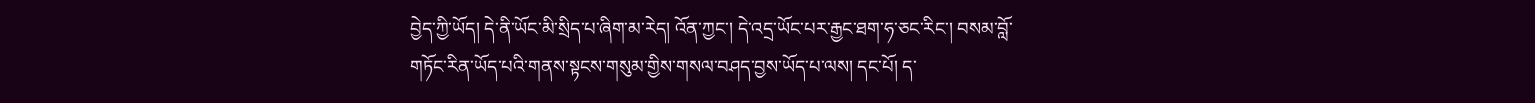བྱེད་ཀྱི་ཡོད། དེ་ནི་ཡོང་མི་སྲིད་པ་ཞིག་མ་རེད། འོན་ཀྱང་། དེ་འདྲ་ཡོང་པར་རྒྱང་ཐག་ཧ་ཅང་རིང་། བསམ་བློ་གཏོང་རིན་ཡོད་པའི་གནས་སྟངས་གསུམ་གྱིས་གསལ་བཤད་བྱས་ཡོད་པ་ལས། དང་པོ། ད་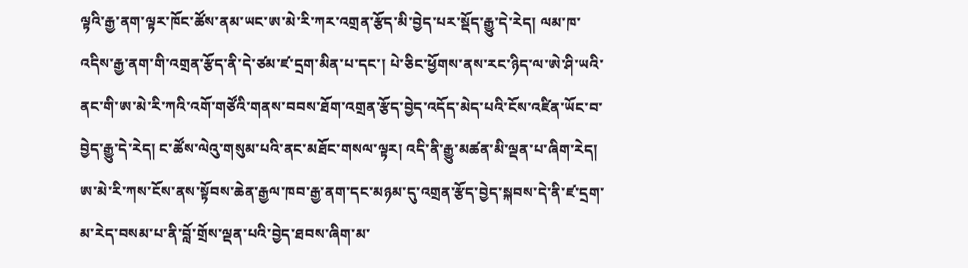ལྟའི་རྒྱ་ནག་ལྟར་ཁོང་ཚོས་ནམ་ཡང་ཨ་མེ་རི་ཀར་འགྲན་རྩོད་མི་བྱེད་པར་སྡོད་རྒྱུ་དེ་རེད། ལམ་ཁ་འདིས་རྒྱ་ནག་གི་འགྲན་རྩོད་ནི་དེ་ཙམ་ཛ་དྲག་མིན་པ་དང་། པེ་ཅིང་ཕྱོགས་ནས་རང་ཉིད་ལ་ཨེ་ཤི་ཡའི་ནང་གི་ཨ་མེ་རི་ཀའི་འགོ་གཙོའི་གནས་བབས་ཐོག་འགྲན་རྩོད་བྱེད་འདོད་མེད་པའི་ངོས་འཛིན་ཡོང་བ་བྱེད་རྒྱུ་དེ་རེད། ང་ཚོས་ལེའུ་གསུམ་པའི་ནང་མཐོང་གསལ་ལྟར། འདི་ནི་རྒྱུ་མཚན་མི་ལྡན་པ་ཞིག་རེད། ཨ་མེ་རི་ཀས་ངོས་ནས་སྟོབས་ཆེན་རྒྱལ་ཁབ་རྒྱ་ནག་དང་མཉམ་དུ་འགྲན་རྩོད་བྱེད་སྐབས་དེ་ནི་ཛ་དྲག་མ་རེད་བསམ་པ་ནི་བློ་གྲོས་ལྡན་པའི་བྱེད་ཐབས་ཞིག་མ་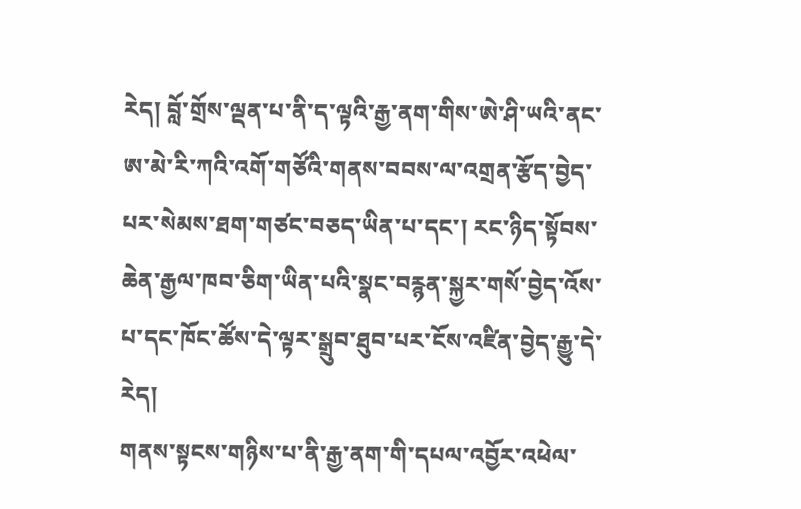རེད། བློ་གྲོས་ལྡན་པ་ནི་ད་ལྟའི་རྒྱ་ནག་གིས་ཨེ་ཤི་ཡའི་ནང་ཨ་མེ་རི་ཀའི་འགོ་གཙོའི་གནས་བབས་ལ་འགྲན་རྩོད་བྱེད་པར་སེམས་ཐག་གཙང་བཅད་ཡིན་པ་དང་། རང་ཉིད་སྟོབས་ཆེན་རྒྱལ་ཁབ་ཅིག་ཡིན་པའི་སྣང་བརྙན་སྐྱར་གསོ་བྱེད་འོས་པ་དང་ཁོང་ཚོས་དེ་ལྟར་སྒྲུབ་ཐུབ་པར་ངོས་འཛིན་བྱེད་རྒྱུ་དེ་རེད།
གནས་སྟངས་གཉིས་པ་ནི་རྒྱ་ནག་གི་དཔལ་འབྱོར་འཕེལ་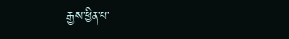རྒྱས་ཕྱིན་པ་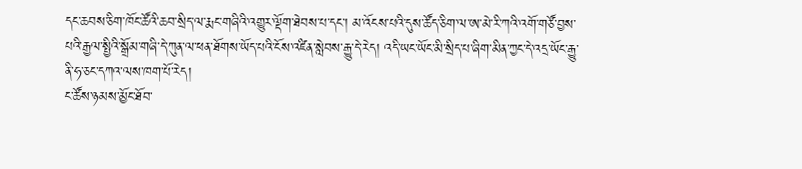དང་ཆབས་ཅིག་ཁོང་ཚོའི་ཆབ་སྲིད་ལ་རྨང་གཞིའི་འགྱུར་ལྡོག་ཐེབས་པ་དང་། མ་འོངས་པའི་དུས་ཚོད་ཅིག་ལ་ཨ་མེ་རི་ཀའི་འགོ་གཙོ་བྱས་པའི་རྒྱལ་སྤྱིའི་སྒྲོམ་གཞི་དེ་ཀུན་ལ་ཕན་ཐོགས་ཡོད་པའི་ངོས་འཛིན་སླེབས་རྒྱུ་དེ་རེད། འདི་ཡང་ཡོང་མི་སྲིད་པ་ཞིག་མིན་ཀྱང་དེ་འདྲ་ཡོང་རྒྱུ་ནི་ཧ་ཅང་དཀའ་ལས་ཁག་པོ་རེད།
ང་ཚོས་ཉམས་མྱོང་ཐོབ་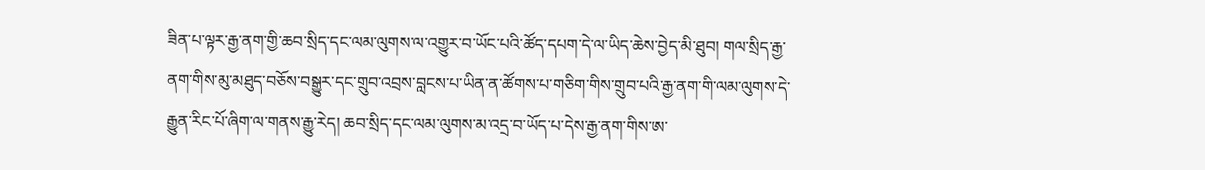ཟིན་པ་ལྟར་རྒྱ་ནག་གྱི་ཆབ་སྲིད་དང་ལམ་ལུགས་ལ་འགྱུར་བ་ཡོང་པའི་ཚོད་དཔག་དེ་ལ་ཡིད་ཆེས་བྱེད་མི་ཐུབ། གལ་སྲིད་རྒྱ་ནག་གིས་མུ་མཐུད་བཅོས་བསྒྱུར་དང་གྲུབ་འབྲས་བླངས་པ་ཡིན་ན་ཚོགས་པ་གཅིག་གིས་གྲུབ་པའི་རྒྱ་ནག་གི་ལམ་ལུགས་དེ་རྒྱུན་རིང་པོ་ཞིག་ལ་གནས་རྒྱུ་རེད། ཆབ་སྲིད་དང་ལམ་ལུགས་མ་འདྲ་བ་ཡོད་པ་དེས་རྒྱ་ནག་གིས་ཨ་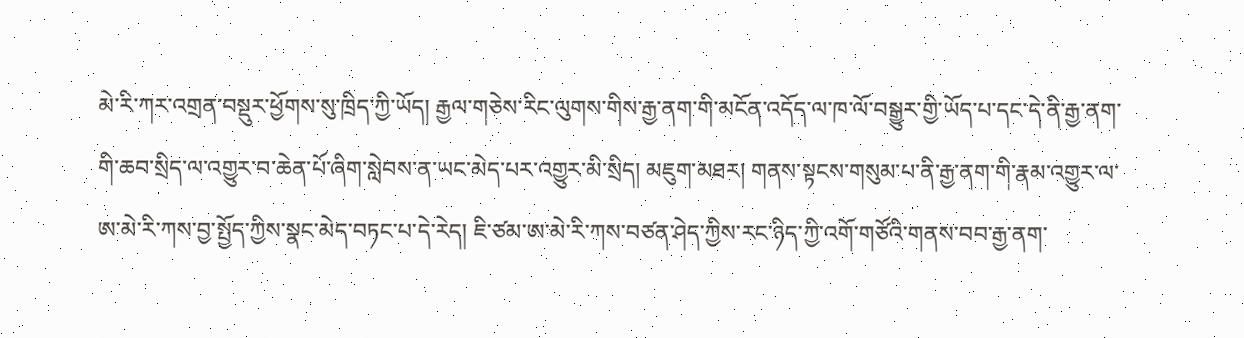མེ་རི་ཀར་འགྲན་བསྡུར་ཕྱོགས་སུ་ཁྲིད་ཀྱི་ཡོད། རྒྱལ་གཅེས་རིང་ལུགས་གིས་རྒྱ་ནག་གི་མངོན་འདོད་ལ་ཁ་ལོ་བསྒྱུར་གྱི་ཡོད་པ་དང་དེ་ནི་རྒྱ་ནག་གི་ཆབ་སྲིད་ལ་འགྱུར་བ་ཆེན་པོ་ཞིག་སླེབས་ན་ཡང་མེད་པར་འགྱུར་མི་སྲིད། མཇུག་མཐར། གནས་སྟངས་གསུམ་པ་ནི་རྒྱ་ནག་གི་རྣམ་འགྱུར་ལ་ཨ་མེ་རི་ཀས་བྱ་སྤྱོད་ཀྱིས་སྣང་མེད་བཏང་པ་དེ་རེད། ཇི་ཙམ་ཨ་མེ་རི་ཀས་བཙན་ཤེད་ཀྱིས་རང་ཉིད་ཀྱི་འགོ་གཙོའི་གནས་བབ་རྒྱ་ནག་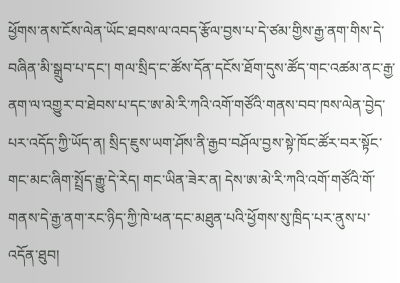ཕྱོགས་ནས་ངོས་ལེན་ཡོང་ཐབས་ལ་འབད་རྩོལ་བྱས་པ་དེ་ཙམ་གྱིས་རྒྱ་ནག་གིས་དེ་བཞིན་མི་སྒྲུབ་པ་དང་། གལ་སྲིད་ང་ཚོས་དོན་དངོས་ཐོག་དུས་ཚོད་གང་འཚམ་ནང་རྒྱ་ནག་ལ་འགྱུར་བ་ཐེབས་པ་དང་ཨ་མེ་རི་ཀའི་འགོ་གཙོའི་གནས་བབ་ཁས་ལེན་བྱེད་པར་འདོད་ཀྱི་ཡོད་ན། སྲིད་ཇུས་ཡག་ཤོས་ནི་རྒྱབ་བཤོལ་བྱས་སྟེ་ཁོང་ཚོར་བར་སྟོང་གང་མང་ཞིག་སྤྲོད་རྒྱུ་དེ་རེད། གང་ཡིན་ཟེར་ན། དེས་ཨ་མེ་རི་ཀའི་འགོ་གཙོའི་གོ་གནས་དེ་རྒྱ་ནག་རང་ཉིད་ཀྱི་ཁེ་ཕན་དང་མཐུན་པའི་ཕྱོགས་སུ་ཁྲིད་པར་ནུས་པ་འདོན་ཐུབ།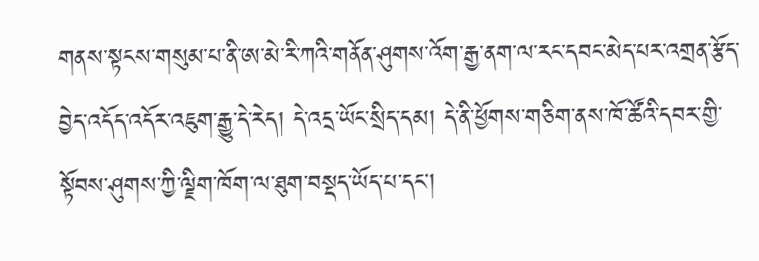གནས་སྟངས་གསུམ་པ་ནི་ཨ་མེ་རི་ཀའི་གནོན་ཤུགས་འོག་རྒྱ་ནག་ལ་རང་དབང་མེད་པར་འགྲན་རྩོད་བྱེད་འདོད་འདོར་འཇུག་རྒྱུ་དེ་རེད། དེ་འདྲ་ཡོང་སྲིད་དམ། དེ་ནི་ཕྱོགས་གཅིག་ནས་ཁོ་ཚོའི་དབར་གྱི་སྟོབས་ཤུགས་ཀྱི་ལྗིག་ཁོག་ལ་ཐུག་བསྡད་ཡོད་པ་དང།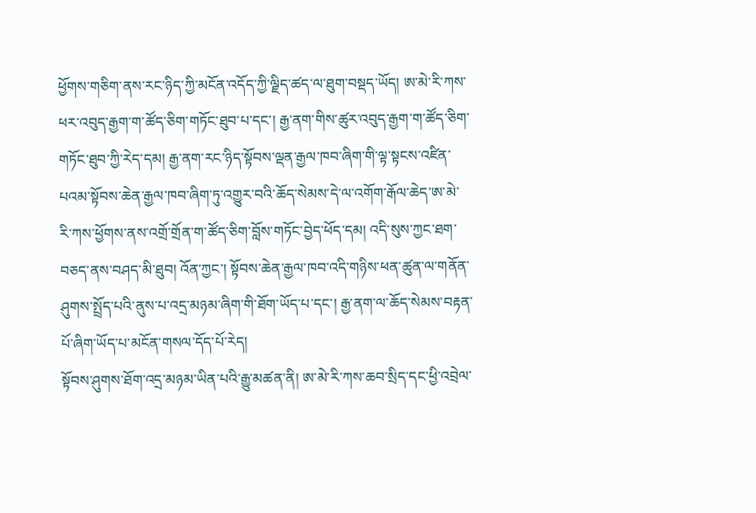ཕྱོགས་གཅིག་ནས་རང་ཉིད་ཀྱི་མངོན་འདོད་ཀྱི་ལྗིད་ཚད་ལ་ཐུག་བསྡད་ཡོད། ཨ་མེ་རི་ཀས་ཕར་འབུད་རྒྱག་ག་ཚོད་ཅིག་གཏོང་ཐུབ་པ་དང་། རྒྱ་ནག་གིས་ཚུར་འབུད་རྒྱག་ག་ཚོད་ཅིག་གཏོང་ཐུབ་ཀྱི་རེད་དམ། རྒྱ་ནག་རང་ཉིད་སྟོབས་ལྡན་རྒྱལ་ཁབ་ཞིག་གི་ལྟ་སྟངས་འཛིན་པའམ་སྟོབས་ཆེན་རྒྱལ་ཁབ་ཞིག་ཏུ་འགྱུར་བའི་ཆོད་སེམས་དེ་ལ་འགོག་རྒོལ་ཆེད་ཨ་མེ་རི་ཀས་ཕྱོགས་ནས་འགྲོ་གྲོན་ག་ཚོད་ཅིག་བློས་གཏོང་བྱེད་ཕོད་དམ། འདི་སུས་ཀྱང་ཐག་བཅད་ནས་བཤད་མི་ཐུབ། འོན་ཀྱང་། སྟོབས་ཆེན་རྒྱལ་ཁབ་འདི་གཉིས་ཕན་ཚུན་ལ་གནོན་ཤུགས་སྤྲོད་པའི་ནུས་པ་འདྲ་མཉམ་ཞིག་གི་ཐོག་ཡོད་པ་དང་། རྒྱ་ནག་ལ་ཆོད་སེམས་བརྟན་པོ་ཞིག་ཡོད་པ་མངོན་གསལ་དོད་པོ་རེད།
སྟོབས་ཤུགས་ཐོག་འདྲ་མཉམ་ཡིན་པའི་རྒྱུ་མཚན་ནི། ཨ་མེ་རི་ཀས་ཆབ་སྲིད་དང་ཕྱི་འབྲེལ་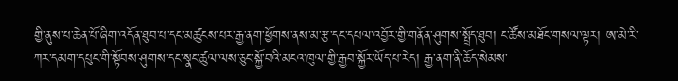གྱི་ནུས་པ་ཆེན་པོ་ཞིག་འདོན་ཐུབ་པ་དང་མཚུངས་པར་རྒྱ་ནག་ཕྱོགས་ནས་མ་རྩ་དང་དཔལ་འབྱོར་གྱི་གནོན་ཤུགས་སྤྲོད་ཐུབ། ང་ཚོས་མཐོང་གསལ་ལྟར། ཨ་མེ་རི་ཀར་དམག་དཔུང་གི་སྟོབས་ཤུགས་དང་སྣང་ཚུལ་ལས་ཅུང་སྐྱོ་བའི་མངའ་ཁུལ་གྱི་རྒྱབ་སྐྱོར་ཡོད་པ་རེད། རྒྱ་ནག་ནི་ཆོད་སེམས་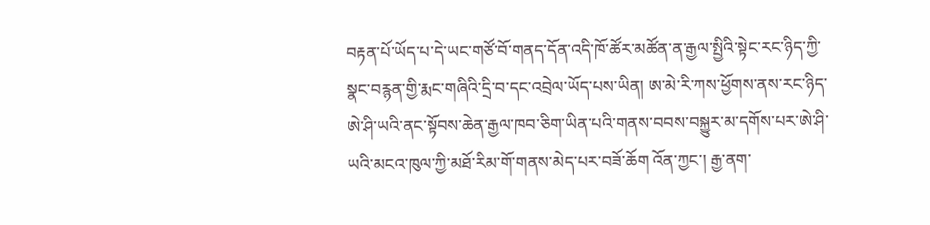བརྟན་པོ་ཡོད་པ་དེ་ཡང་གཙོ་བོ་གནད་དོན་འདི་ཁོ་ཚོར་མཚོན་ན་རྒྱལ་སྤྱིའི་སྟེང་རང་ཉིད་ཀྱི་སྣང་བརྙན་གྱི་རྨང་གཞིའི་དྲི་བ་དང་འབྲེལ་ཡོད་པས་ཡིན། ཨ་མེ་རི་ཀས་ཕྱོགས་ནས་རང་ཉིད་ཨེ་ཤི་ཡའི་ནང་སྟོབས་ཆེན་རྒྱལ་ཁབ་ཅིག་ཡིན་པའི་གནས་བབས་བསྐྱུར་མ་དགོས་པར་ཨེ་ཤི་ཡའི་མངའ་ཁུལ་ཀྱི་མཐོ་རིམ་གོ་གནས་མེད་པར་བཟོ་ཆོག འོན་ཀྱང་། རྒྱ་ནག་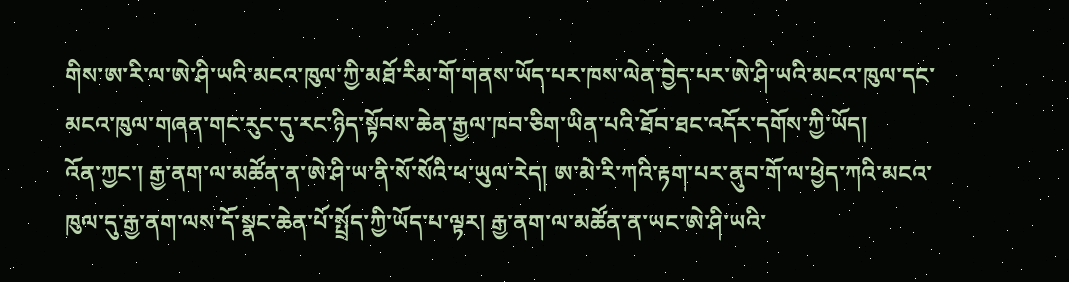གིས་ཨ་རི་ལ་ཨེ་ཤི་ཡའི་མངའ་ཁུལ་ཀྱི་མཐོ་རིམ་གོ་གནས་ཡོད་པར་ཁས་ལེན་བྱེད་པར་ཨེ་ཤི་ཡའི་མངའ་ཁུལ་དང་མངའ་ཁུལ་གཞན་གང་རུང་དུ་རང་ཉིད་སྟོབས་ཆེན་རྒྱལ་ཁབ་ཅིག་ཡིན་པའི་ཐོབ་ཐང་འདོར་དགོས་ཀྱི་ཡོད།
འོན་ཀྱང་། རྒྱ་ནག་ལ་མཚོན་ན་ཨེ་ཤི་ཡ་ནི་སོ་སོའི་ཕ་ཡུལ་རེད། ཨ་མེ་རི་ཀའི་རྟག་པར་ནུབ་གོ་ལ་ཕྱེད་ཀའི་མངའ་ཁུལ་དུ་རྒྱ་ནག་ལས་དོ་སྣང་ཆེན་པོ་སྤྲོད་ཀྱི་ཡོད་པ་ལྟར། རྒྱ་ནག་ལ་མཚོན་ན་ཡང་ཨེ་ཤི་ཡའི་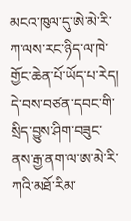མངའ་ཁུལ་དུ་ཨེ་མེ་རི་ཀ་ལས་རང་ཉིད་ལ་ཁེ་གྱོང་ཆེན་པོ་ཡོད་པ་རེད། དེ་བས་བཙན་དབང་གི་སྲིད་བྱུས་ཤིག་བཟུང་ནས་རྒྱ་ནག་ལ་ཨ་མེ་རི་ཀའི་མཐོ་རིམ་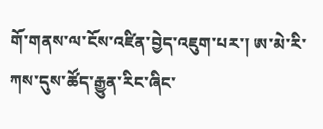གོ་གནས་ལ་ངོས་འཛིན་བྱེད་འཇུག་པར་། ཨ་མེ་རི་ཀས་དུས་ཚོད་རྒྱུན་རིང་ཞིང་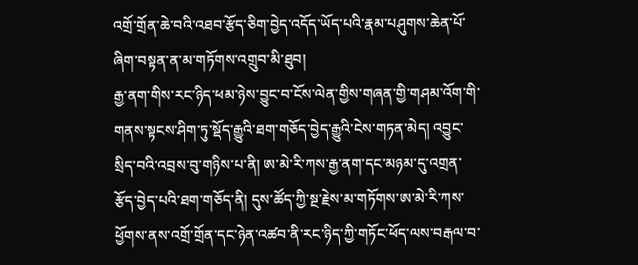འགྲོ་གྲོན་ཆེ་བའི་འཐབ་རྩོད་ཅིག་བྱེད་འདོད་ཡོད་པའི་རྣམ་པཤུགས་ཆེན་པོ་ཞིག་བསྟན་ན་མ་གཏོགས་འགྲུབ་མི་ཐུབ།
རྒྱ་ནག་གིས་རང་ཉིད་ཕམ་ཉེས་བྱུང་བ་ངོས་ལེན་གྱིས་གཞན་གྱི་གཤམ་འོག་གི་གནས་སྟངས་ཤིག་ཏུ་སྡོད་རྒྱུའི་ཐག་གཅོད་བྱེད་རྒྱུའི་ངེས་གཏན་མེད། འབྱུང་སྲིད་བའི་འབྲས་བུ་གཉིས་པ་ནི། ཨ་མེ་རི་ཀས་རྒྱ་ནག་དང་མཉམ་དུ་འགྲན་རྩོད་བྱེད་པའི་ཐག་གཅོད་ནི། དུས་ཚོད་ཀྱི་སྔ་རྗེས་མ་གཏོགས་ཨ་མེ་རི་ཀས་ཕྱོགས་ནས་འགྲོ་གྲོན་དང་ཉེན་འཚབ་ནི་རང་ཉིད་ཀྱི་གཏོང་ཕོད་ལས་བརྒལ་བ་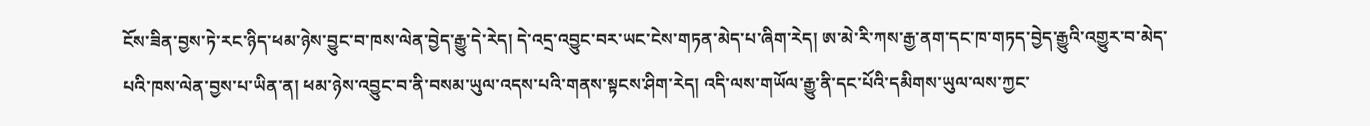ངོས་ཟིན་བྱས་ཏེ་རང་ཉིད་ཕམ་ཉེས་བྱུང་བ་ཁས་ལེན་བྱེད་རྒྱུ་དེ་རེད། དེ་འདྲ་འབྱུང་བར་ཡང་ངེས་གཏན་མེད་པ་ཞིག་རེད། ཨ་མེ་རི་ཀས་རྒྱ་ནག་དང་ཁ་གཏད་བྱེད་རྒྱུའི་འགྱུར་བ་མེད་པའི་ཁས་ལེན་བྱས་པ་ཡིན་ན། ཕམ་ཉེས་འབྱུང་བ་ནི་བསམ་ཡུལ་འདས་པའི་གནས་སྟངས་ཤིག་རེད། འདི་ལས་གཡོལ་རྒྱུ་ནི་དང་པོའི་དམིགས་ཡུལ་ལས་ཀྱང་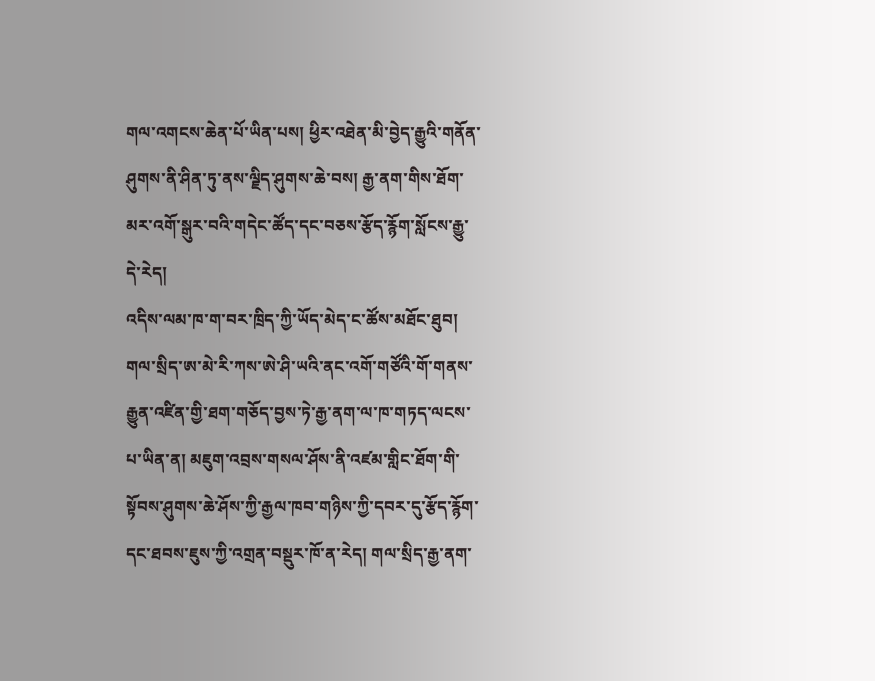གལ་འགངས་ཆེན་པོ་ཡིན་པས། ཕྱིར་འཐེན་མི་བྱེད་རྒྱུའི་གནོན་ཤུགས་ནི་ཤིན་ཏུ་ནས་ལྗིད་ཤུགས་ཆེ་བས། རྒྱ་ནག་གིས་ཐོག་མར་འགོ་སྒུར་བའི་གདེང་ཚོད་དང་བཅས་རྩོད་རྙོག་སློངས་རྒྱུ་དེ་རེད།
འདིས་ལམ་ཁ་ག་བར་ཁྲིད་ཀྱི་ཡོད་མེད་ང་ཚོས་མཐོང་ཐུབ། གལ་སྲིད་ཨ་མེ་རི་ཀས་ཨེ་ཤི་ཡའི་ནང་འགོ་གཙོའི་གོ་གནས་རྒྱུན་འཛིན་གྱི་ཐག་གཅོད་བྱས་ཏེ་རྒྱ་ནག་ལ་ཁ་གཏད་ལངས་པ་ཡིན་ན། མཇུག་འབྲས་གསལ་ཤོས་ནི་འཛམ་གླིང་ཐོག་གི་སྟོབས་ཤུགས་ཆེ་ཤོས་ཀྱི་རྒྱལ་ཁབ་གཉིས་ཀྱི་དབར་དུ་རྩོད་རྙོག་དང་ཐབས་ཇུས་ཀྱི་འགྲན་བསྡུར་ཁོ་ན་རེད། གལ་སྲིད་རྒྱ་ནག་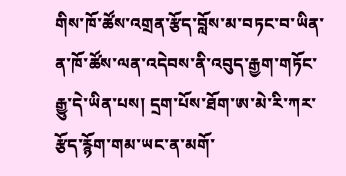གིས་ཁོ་ཚོས་འགྲན་རྩོད་བློས་མ་བཏང་བ་ཡིན་ན་ཁོ་ཚོས་ལན་འདེབས་ནི་འབུད་རྒྱག་གཏོང་རྒྱུ་དེ་ཡིན་པས། དྲག་པོས་ཐོག་ཨ་མེ་རི་ཀར་རྩོད་རྙོག་གམ་ཡང་ན་མགོ་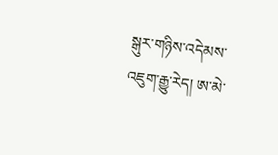སྒུར་གཉིས་འདེམས་འཇུག་རྒྱུ་རེད། ཨ་མེ་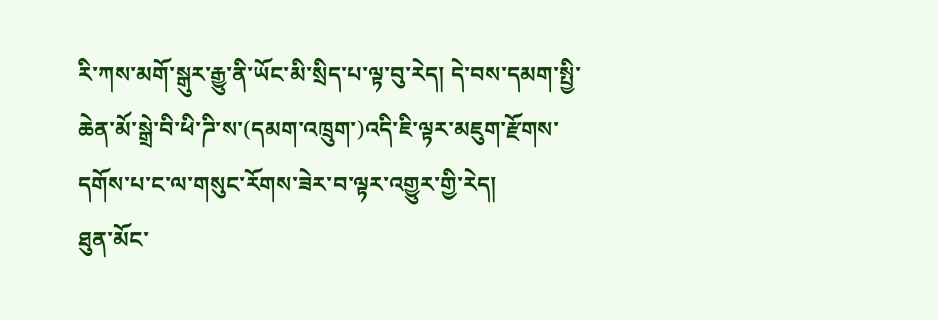རི་ཀས་མགོ་སྒུར་རྒྱུ་ནི་ཡོང་མི་སྲིད་པ་ལྟ་བུ་རེད། དེ་བས་དམག་སྤྱི་ཆེན་མོ་སྒྲེ་བི་ཕི་ཌི་ས་(དམག་འཁྲུག་)འདི་ཇི་ལྟར་མཇུག་རྫོགས་དགོས་པ་ང་ལ་གསུང་རོགས་ཟེར་བ་ལྟར་འགྱུར་གྱི་རེད།
ཐུན་མོང་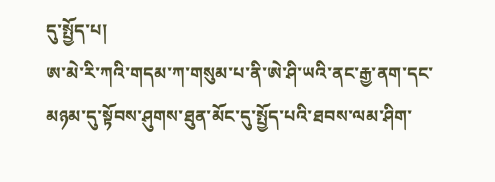དུ་སྤྱོད་པ།
ཨ་མེ་རི་ཀའི་གདམ་ཀ་གསུམ་པ་ནི་ཨེ་ཤི་ཡའི་ནང་རྒྱ་ནག་དང་མཉམ་དུ་སྟོབས་ཤུགས་ཐུན་མོང་དུ་སྤྱོད་པའི་ཐབས་ལམ་ཤིག་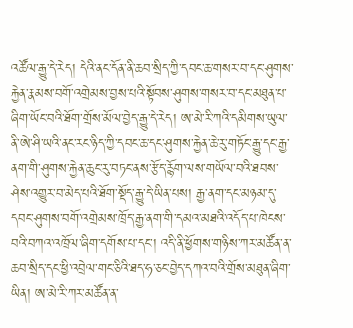འཚོལ་རྒྱུ་དེ་རེད། དེའི་ནང་དོན་ནི་ཆབ་སྲིད་ཀྱི་དབང་ཆ་གསར་བ་དང་ཤུགས་རྐྱེན་རྣམས་བགོ་འགྲེམས་བྱས་པའི་སྟོབས་ཤུགས་གསར་བ་དང་མཐུན་པ་ཞིག་ཡོང་བའི་ཐོག་གྲོས་མོལ་བྱེད་རྒྱུ་དེ་རེད། ཨ་མེ་རི་ཀའི་དམིགས་ཡུལ་ནི་ཨེ་ཤི་ཡའི་ནང་རང་ཉིད་ཀྱི་དབང་ཆ་དང་ཤུགས་རྐྱེན་ཆེ་རུ་གཏོང་རྒྱུ་དང་རྒྱ་ནག་གི་ཤུགས་རྐྱེན་ཆུང་རུ་བཏང་ནས་རྩོད་རྙོག་ལས་གཡོལ་བའི་ཐབས་ཤེས་འགྱུར་བ་མེད་པའི་ཐོག་སྡོད་རྒྱུ་དེ་ཡིན་པས། རྒྱ་ནག་དང་མཉམ་དུ་དབང་ཤུགས་བགོ་འགྲེམས་ཁྲོད་རྒྱ་ནག་གི་དམའ་མཐའི་འདོད་པ་ཁེངས་བའི་བཀའ་འཁྲོལ་ཞིག་དགོས་པ་དང་། འདི་ནི་ཕྱོགས་གཉིས་ཀར་མཚོན་ན་ཆབ་སྲིད་དང་ཕྱི་འབྲེལ་གང་ཅིའི་ཐད་ཧ་ཅང་བྱེད་དཀའ་བའི་གྲོས་མཐུན་ཞིག་ཡིན། ཨ་མེ་རི་ཀར་མཚོན་ན་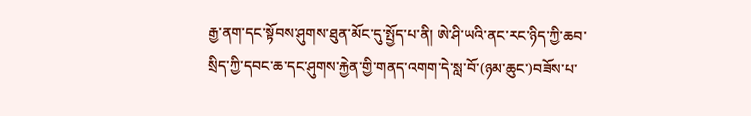རྒྱ་ནག་དང་སྟོབས་ཤུགས་ཐུན་མོང་དུ་སྤྱོད་པ་ནི། ཨེ་ཤི་ཡའི་ནང་རང་ཉིད་ཀྱི་ཆབ་སྲིད་ཀྱི་དབང་ཆ་དང་ཤུགས་རྐྱེན་གྱི་གནད་འགག་དེ་སླ་བོ་(ཉམ་ཆུང་)བཟོས་པ་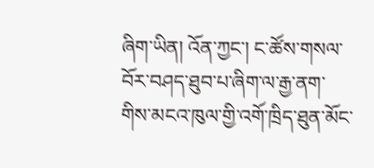ཞིག་ཡིན། འོན་ཀྱང་། ང་ཚོས་གསལ་བོར་བཤད་ཐུབ་པ་ཞིག་ལ་རྒྱ་ནག་གིས་མངའ་ཁུལ་གྱི་འགོ་ཁྲིད་ཐུན་མོང་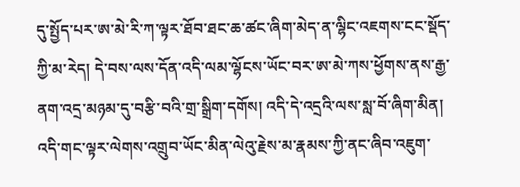དུ་སྤྱོད་པར་ཨ་མེ་རི་ཀ་ལྟར་ཐོབ་ཐང་ཆ་ཚང་ཞིག་མེད་ན་ལྷིང་འཇགས་ངང་སྡོད་ཀྱི་མ་རེད། དེ་བས་ལས་དོན་འདི་ལམ་ལྷོངས་ཡོང་བར་ཨ་མེ་ཀས་ཕྱོགས་ནས་རྒྱ་ནག་འདྲ་མཉམ་དུ་བརྩི་བའི་གྲ་སྒྲིག་དགོས། འདི་དེ་འདྲའི་ལས་སླ་བོ་ཞིག་མིན། འདི་གང་ལྟར་ལེགས་འགྲུབ་ཡོང་མིན་ལེའུ་རྗེས་མ་རྣམས་ཀྱི་ནང་ཞིབ་འཇུག་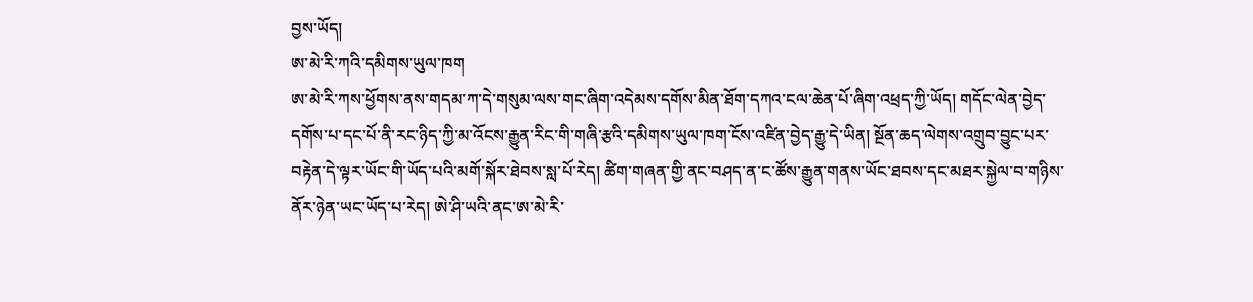བྱས་ཡོད།
ཨ་མེ་རི་ཀའི་དམིགས་ཡུལ་ཁག
ཨ་མེ་རི་ཀས་ཕྱོགས་ནས་གདམ་ཀ་དེ་གསུམ་ལས་གང་ཞིག་འདེམས་དགོས་མིན་ཐོག་དཀའ་ངལ་ཆེན་པོ་ཞིག་འཕྲད་ཀྱི་ཡོད། གདོང་ལེན་བྱེད་དགོས་པ་དང་པོ་ནི་རང་ཉིད་ཀྱི་མ་འོངས་རྒྱུན་རིང་གི་གཞི་རྩའི་དམིགས་ཡུལ་ཁག་ངོས་འཛིན་བྱེད་རྒྱུ་དེ་ཡིན། སྔོན་ཆད་ལེགས་འགྲུབ་བྱུང་པར་བརྟེན་དེ་ལྟར་ཡོང་གི་ཡོད་པའི་མགོ་སྐོར་ཐེབས་སླ་པོ་རེད། ཚིག་གཞན་གྱི་ནང་བཤད་ན་ང་ཚོས་རྒྱུན་གནས་ཡོང་ཐབས་དང་མཐར་སྐྱེལ་བ་གཉིས་ནོར་ཉེན་ཡང་ཡོད་པ་རེད། ཨེ་ཤི་ཡའི་ནང་ཨ་མེ་རི་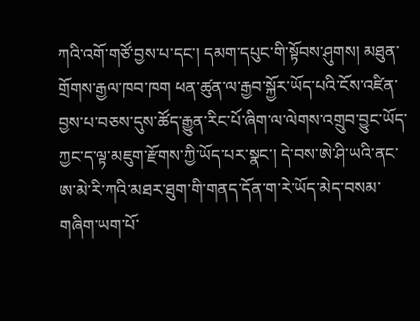ཀའི་འགོ་གཙོ་བྱས་པ་དང་། དམག་དཔུང་གི་སྟོབས་ཤུགས། མཐུན་གྲོགས་རྒྱལ་ཁབ་ཁག ཕན་ཚུན་ལ་རྒྱབ་སྐྱོར་ཡོད་པའི་ངོས་འཛིན་བྱས་པ་བཅས་དུས་ཚོད་རྒྱུན་རིང་པོ་ཞིག་ལ་ལེགས་འགྲུབ་བྱུང་ཡོད་ཀྱང་ད་ལྟ་མཇུག་རྫོགས་ཀྱི་ཡོད་པར་སྣང་། དེ་བས་ཨེ་ཤི་ཡའི་ནང་ཨ་མེ་རི་ཀའི་མཐར་ཐུག་གི་གནད་དོན་ག་རེ་ཡོད་མེད་བསམ་གཞིག་ཡག་པོ་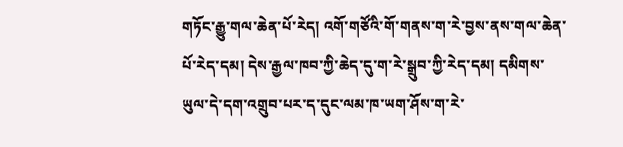གཏོང་རྒྱུ་གལ་ཆེན་པོ་རེད། འགོ་གཙོའི་གོ་གནས་ག་རེ་བྱས་ནས་གལ་ཆེན་པོ་རེད་དམ། དེས་རྒྱལ་ཁབ་ཀྱི་ཆེད་དུ་ག་རེ་སྒྲུབ་ཀྱི་རེད་དམ། དམིགས་ཡུལ་དེ་དག་འགྲུབ་པར་ད་དུང་ལམ་ཁ་ཡག་ཤོས་ག་རེ་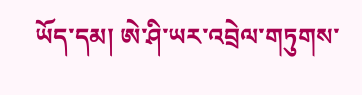ཡོད་དམ། ཨེ་ཤི་ཡར་འབྲེལ་གཏུགས་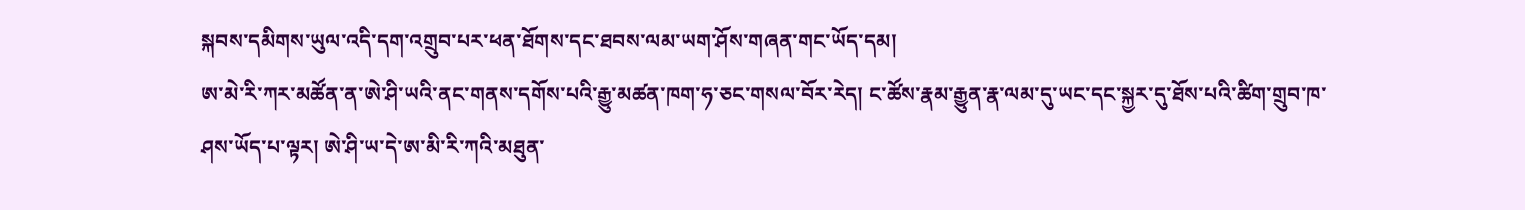སྐབས་དམིགས་ཡུལ་འདི་དག་འགྲུབ་པར་ཕན་ཐོགས་དང་ཐབས་ལམ་ཡག་ཤོས་གཞན་གང་ཡོད་དམ།
ཨ་མེ་རི་ཀར་མཚོན་ན་ཨེ་ཤི་ཡའི་ནང་གནས་དགོས་པའི་རྒྱུ་མཚན་ཁག་ཧ་ཅང་གསལ་བོར་རེད། ང་ཚོས་རྣམ་རྒྱུན་རྣ་ལམ་དུ་ཡང་དང་སྐྱར་དུ་ཐོས་པའི་ཚིག་གྲུབ་ཁ་ཤས་ཡོད་པ་ལྟར། ཨེ་ཤི་ཡ་དེ་ཨ་མི་རི་ཀའི་མཐུན་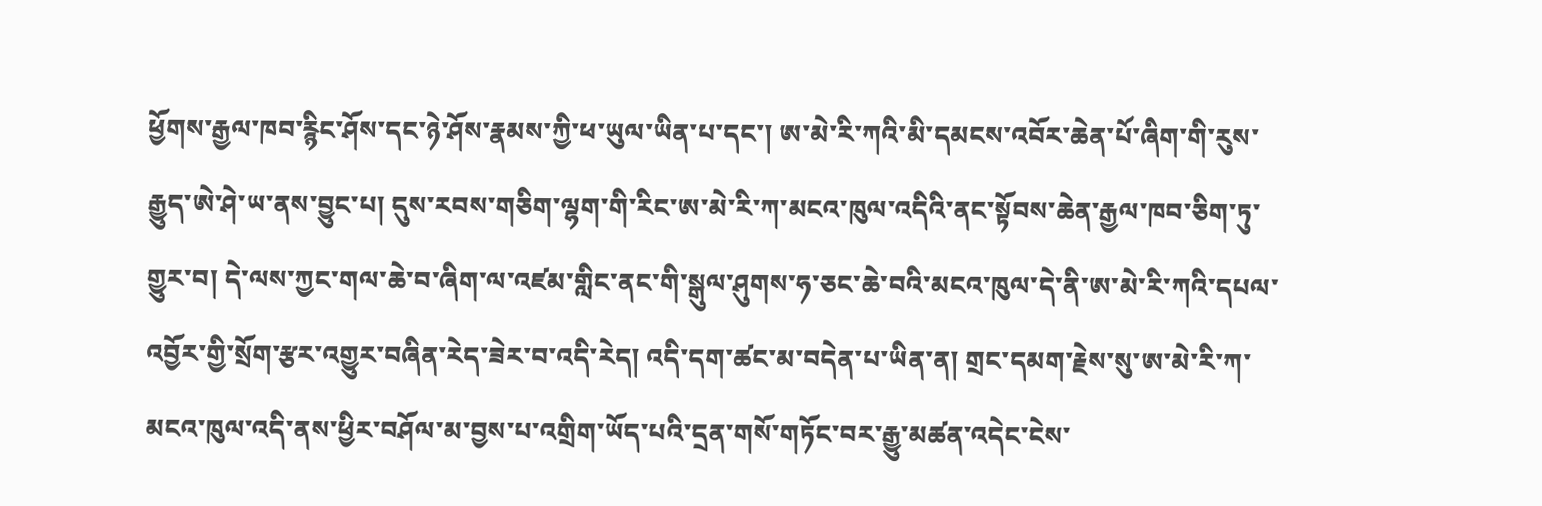ཕྱོགས་རྒྱལ་ཁབ་རྙིང་ཤོས་དང་ཉེ་ཤོས་རྣམས་ཀྱི་ཕ་ཡུལ་ཡིན་པ་དང་། ཨ་མེ་རི་ཀའི་མི་དམངས་འབོར་ཆེན་པོ་ཞིག་གི་རུས་རྒྱུད་ཨེ་ཤེ་ཡ་ནས་བྱུང་པ། དུས་རབས་གཅིག་ལྷག་གི་རིང་ཨ་མེ་རི་ཀ་མངའ་ཁུལ་འདིའི་ནང་སྟོབས་ཆེན་རྒྱལ་ཁབ་ཅིག་ཏུ་གྱུར་བ། དེ་ལས་ཀྱང་གལ་ཆེ་བ་ཞིག་ལ་འཛམ་གླིང་ནང་གི་སྒུལ་ཤུགས་ཧ་ཅང་ཆེ་བའི་མངའ་ཁུལ་དེ་ནི་ཨ་མེ་རི་ཀའི་དཔལ་འབྱོར་གྱི་སྲོག་རྩར་འགྱུར་བཞིན་རེད་ཟེར་བ་འདི་རེད། འདི་དག་ཚང་མ་བདེན་པ་ཡིན་ན། གྲང་དམག་རྗེས་སུ་ཨ་མེ་རི་ཀ་མངའ་ཁུལ་འདི་ནས་ཕྱིར་བཤོལ་མ་བྱས་པ་འགྲིག་ཡོད་པའི་དྲན་གསོ་གཏོང་བར་རྒྱུ་མཚན་འདེང་ངེས་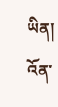ཡིན། འོན་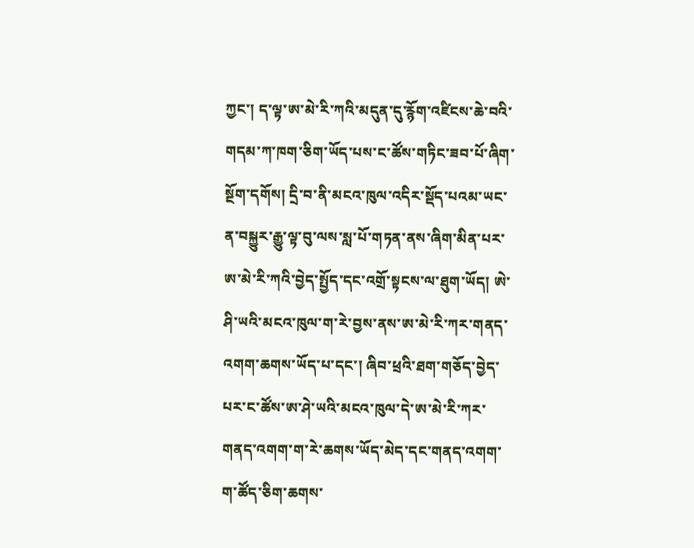ཀྱང་། ད་ལྟ་ཨ་མེ་རི་ཀའི་མདུན་དུ་རྙོག་འཛིངས་ཆེ་བའི་གདམ་ཀ་ཁག་ཅིག་ཡོད་པས་ང་ཚོས་གཏིང་ཟབ་པོ་ཞིག་སྔོག་དགོས། དྲི་བ་ནི་མངའ་ཁུལ་འདིར་སྡོད་པའམ་ཡང་ན་བསྐྱུར་རྒྱུ་ལྟ་བུ་ལས་སླ་པོ་གཏན་ནས་ཞིག་མིན་པར་ཨ་མེ་རི་ཀའི་བྱེད་སྤྱོད་དང་འགྲོ་སྟངས་ལ་ཐུག་ཡོད། ཨེ་ཤི་ཡའི་མངའ་ཁུལ་ག་རེ་བྱས་ནས་ཨ་མེ་རི་ཀར་གནད་འགག་ཆགས་ཡོད་པ་དང་། ཞིབ་ཕྲའི་ཐག་གཅོད་བྱེད་པར་ང་ཚོས་ཨ་ཤེ་ཡའི་མངའ་ཁུལ་དེ་ཨ་མེ་རི་ཀར་གནད་འགག་ག་རེ་ཆགས་ཡོད་མེད་དང་གནད་འགག་ག་ཚོད་ཅིག་ཆགས་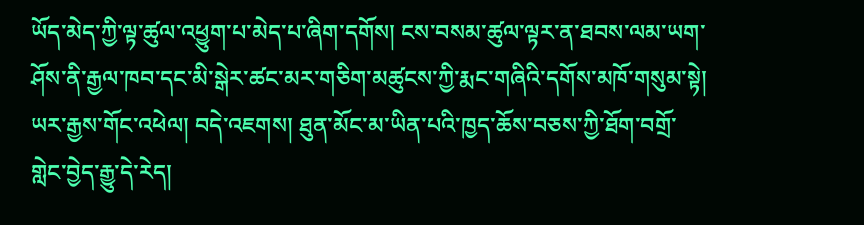ཡོད་མེད་ཀྱི་ལྟ་ཚུལ་འཕྱུག་པ་མེད་པ་ཞིག་དགོས། ངས་བསམ་ཚུལ་ལྟར་ན་ཐབས་ལམ་ཡག་ཤོས་ནི་རྒྱལ་ཁབ་དང་མི་སྒེར་ཚང་མར་གཅིག་མཚུངས་ཀྱི་རྨང་གཞིའི་དགོས་མཁོ་གསུམ་སྟེ། ཡར་རྒྱས་གོང་འཕེལ། བདེ་འཇགས། ཐུན་མོང་མ་ཡིན་པའི་ཁྱད་ཆོས་བཅས་ཀྱི་ཐོག་བགྲོ་གླེང་བྱེད་རྒྱུ་དེ་རེད།